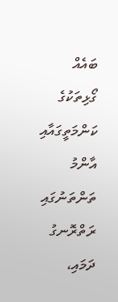ބައެއް ގޯޅިތަކުގެ ކަންމަތީގައާއި އާންމު ތަންތަނުގައި ރަތްރޮނގު ދަމައި،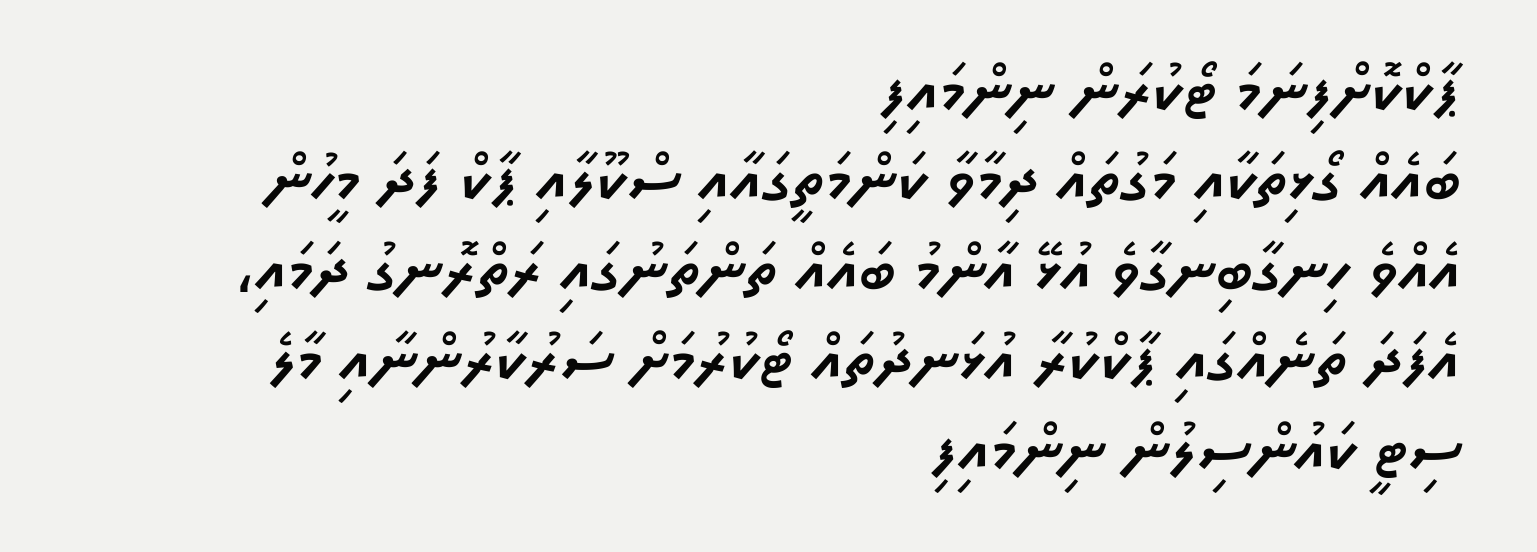ޕާކްކޮށްފިނަމަ ޓޯކުރަން ނިންމައިފި
ބައެއް ގޯޅިތަކާއި މަގުތައް ދިމާވާ ކަންމަތީގައާއި ސްކޫލާއި ޕާކް ފަދަ މީހުން އެއްވެ ހިނގާބިނގާވެ އުޅޭ އާންމު ބައެއް ތަންތަނުގައި ރަތްރޮނގު ދަމައި، އެފަދަ ތަނެއްގައި ޕާކްކުރާ އުޅަނދުތައް ޓޯކުރުމަށް ސަރުކާރުންނާއި މާލެ ސިޓީ ކައުންސިލުން ނިންމައިފި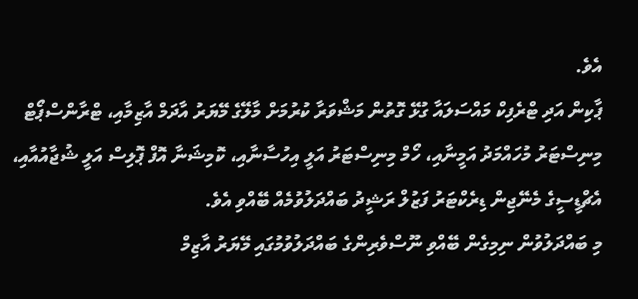އެވެ.
ޕާކިން އަދި ޓްރެފިކް މައްސަލައާ ގުޅޭ ގޮތުން މަޝްވަރާ ކުރުމަށް މާލޭގެ މޭޔަރު އާދަމް އާޒިމާއި، ޓްރާންސްޕޯޓް މިނިސްޓަރު މުހައްމަދު އަމީނާއި، ހޯމް މިނިސްޓަރު އަލީ އިހުސާނާއި، ކޮމިޝަނާ އޮފް ޕޮލިސް އަލީ ޝުޖާއުއާއި، އެޗްޑީސީގެ މެނޭޖިން ޑިރެކްޓަރު ފަޒުލް ރަޝީދު ބައްދަލުވުމެއް ބޭއްވި އެވެ.
މި ބައްދަލުވުން ނިމިގެން ބޭއްވި ނޫސްވެރިންގެ ބައްދަލުވުމުގައި މޭޔަރު އާޒިމް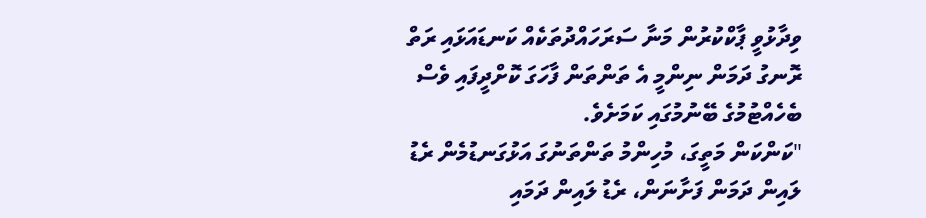ވިދާޅުވީ ޕާކްކުރުން މަނާ ސަރަހައްދުތަކެއް ކަނޑައަޅައި ރަތް ރޮނގު ދަމަން ނިންމީ އެ ތަންތަން ފާހަގަ ކޮށްދީފައި ވެސް ބެހެއްޓުމުގެ ބޭނުމުގައި ކަމަށެވެ.
"ކަންކަން މަތީގަ، މުހިންމު ތަންތަނުގަ އަޅުގަނޑުމެން ރެޑު ލައިން ދަމަން ފަށާނަން، ރެޑު ލައިން ދަމައި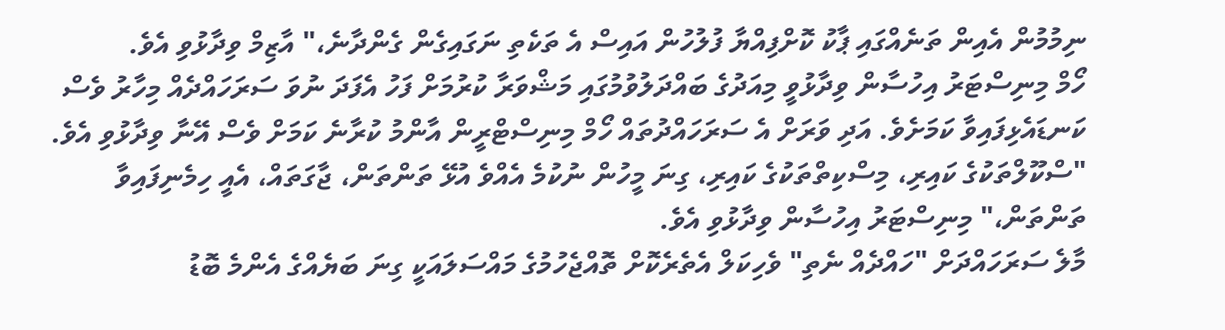ނިމުމުން އެއިން ތަނެއްގައި ޕާކު ކޮށްފިއްޔާ ފުލުހުން އައިސް އެ ތަކެތި ނަގައިގެން ގެންދާނެ،" އާޒިމް ވިދާޅުވި އެވެ.
ހޯމް މިނިސްޓަރު އިހުސާން ވިދާޅުވީ މިއަދުގެ ބައްދަލުވުމުގައި މަޝްވަރާ ކުރުމަށް ފަހު އެފަދަ ނުވަ ސަރަހައްދެއް މިހާރު ވެސް ކަނޑައެޅިފައިވާ ކަމަށެވެ. އަދި ވަރަށް އެ ސަރަހައްދުތައް ހޯމް މިނިސްޓްރީން އާންމު ކުރާނެ ކަމަށް ވެސް އޭނާ ވިދާޅުވި އެވެ.
"ސްކޫލްތަކުގެ ކައިރި، މިސްކިތްތަކުގެ ކައިރި، ގިނަ މީހުން ނުކުމެ އެއްވެ އުޅޭ ތަންތަން، ޖާގަތައް، އެއީ ހިމެނިފައިވާ ތަންތަން،" މިނިސްޓަރު އިހުސާން ވިދާޅުވި އެވެ.
މާލެ ސަރަހައްދަށް "ހައްދެއް ނެތި" ވެހިކަލް އެތެރެކޮށް ތޮއްޖެހުމުގެ މައްސަލައަކީ ގިނަ ބަޔެއްގެ އެންމެ ބޮޑު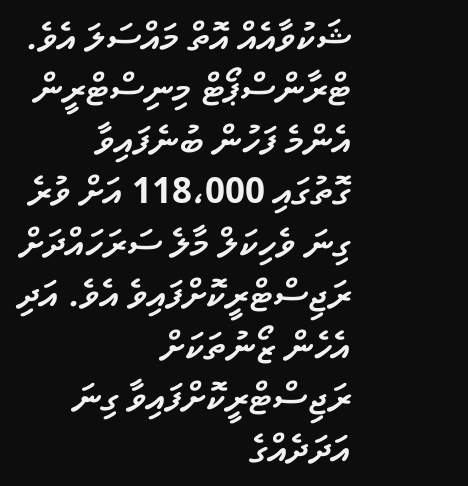ޝަކުވާއެއް އޮތް މައްސަލަ އެވެ.
ޓްރާންސްޕޯޓް މިނިސްޓްރީން އެންމެ ފަހުން ބުނެފައިވާ ގޮތުގައި 118،000 އަށް ވުރެ ގިނަ ވެހިކަލް މާލެ ސަރަހައްދަށް ރަޖިސްޓްރީކޮށްފައިވެ އެވެ. އަދި އެހެން ޒޯނުތަކަށް ރަޖިސްޓްރީކޮށްފައިވާ ގިނަ އަދަދެއްގެ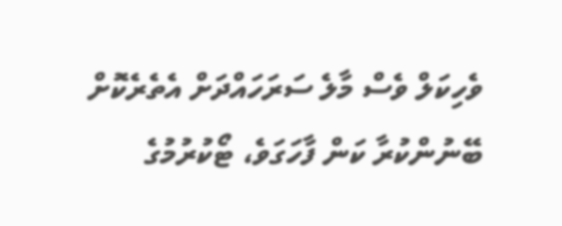ވެހިކަލް ވެސް މާލެ ސަރަހައްދަށް އެތެރެކޮށް ބޭނުންކުރާ ކަން ފާހަގަވެ، ޓޯކުރުމުގެ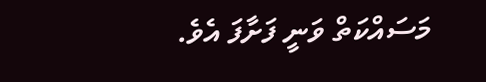މަސައްކަތް ވަނީ ފަށާފަ އެވެ.